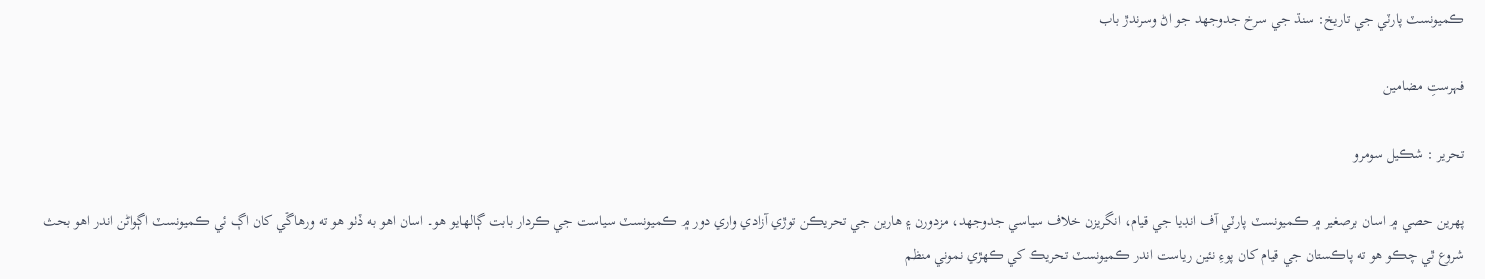ڪميونسٽ پارٽي جي تاريخ: سنڌ جي سرخ جدوجهد جو اڻ وسرندڙ باب

فہرستِ مضامین

تحرير : شڪيل سومرو

پهرين حصي ۾ اسان برصغير ۾ ڪميونسٽ پارٽي آف انڊيا جي قيام، انگريزن خلاف سياسي جدوجهد، مزدورن ۽ هارين جي تحريڪن توڙي آزادي واري دور ۾ ڪميونسٽ سياست جي ڪردار بابت ڳالهايو هو۔ اسان اهو به ڏٺو هو ته ورهاڱي کان اڳ ئي ڪميونسٽ اڳواڻن اندر اهو بحث شروع ٿي چڪو هو ته پاڪستان جي قيام کان پوءِ نئين رياست اندر ڪميونسٽ تحريڪ کي ڪهڙي نموني منظم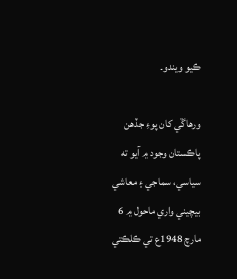ڪيو ويندو۔

ورهاڱي کان پوءِ جڏهن پاڪستان وجود ۾ آيو ته سياسي، سماجي ۽ معاشي بيچيني واري ماحول ۾ 6 مارچ 1948ع تي ڪلڪتي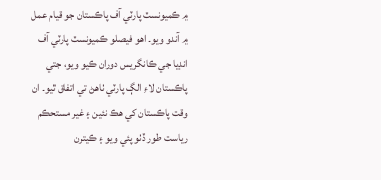۾ ڪميونسٽ پارٽي آف پاڪستان جو قيام عمل ۾ آندو ويو۔ اهو فيصلو ڪميونسٽ پارٽي آف انڊيا جي ڪانگريس دوران ڪيو ويو، جتي پاڪستان لاءِ الڳ پارٽي ٺاهڻ تي اتفاق ٿيو۔ ان وقت پاڪستان کي هڪ نئين ۽ غير مستحڪم رياست طور ڏٺو پئي ويو ۽ ڪيترن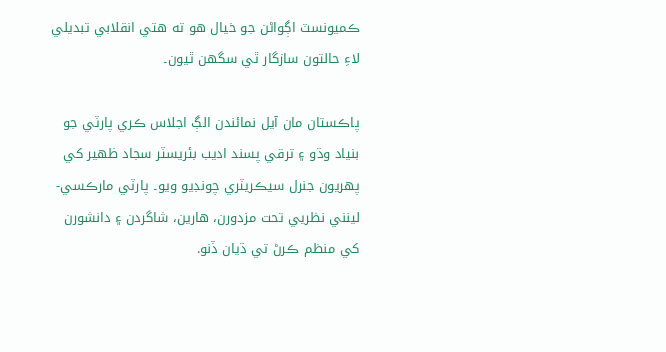ڪميونسٽ اڳواڻن جو خيال هو ته هتي انقلابي تبديلي لاءِ حالتون سازگار ٿي سگهن ٿيون۔

پاڪستان مان آيل نمائندن الڳ اجلاس ڪري پارٽي جو بنياد وڌو ۽ ترقي پسند اديب بئريسٽر سجاد ظهير کي پهريون جنرل سيڪريٽري چونڊيو ويو۔ پارٽي مارڪسي-لينني نظريي تحت مزدورن، هارين، شاگردن ۽ دانشورن کي منظم ڪرڻ تي ڌيان ڏنو.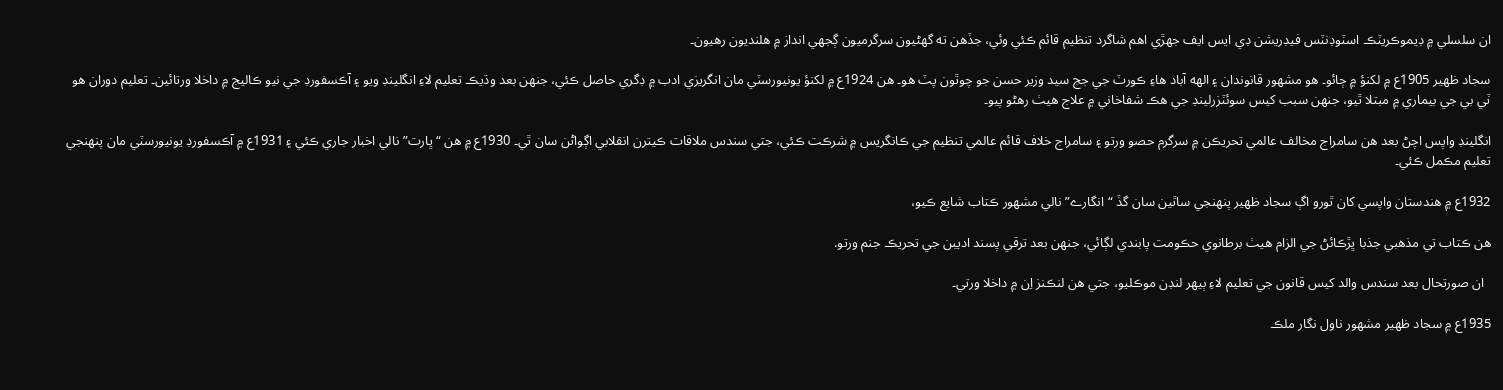ان سلسلي ۾ ڊيموڪريٽڪ اسٽوڊنٽس فيڊريشن ڊي ايس ايف جهڙي اهم شاگرد تنظيم قائم ڪئي وئي، جڏهن ته گهڻيون سرگرميون ڳجهي انداز ۾ هلنديون رهيون۔

سجاد ظهير 1905ع ۾ لکنؤ ۾ ڄائو۔ هو مشهور قانوندان ۽ الهه آباد هاءِ ڪورٽ جي جج سيد وزير حسن جو چوٿون پٽ هو۔ هن 1924ع ۾ لکنؤ يونيورسٽي مان انگريزي ادب ۾ ڊگري حاصل ڪئي، جنهن بعد وڌيڪ تعليم لاءِ انگلينڊ ويو ۽ آڪسفورڊ جي نيو ڪاليج ۾ داخلا ورتائين۔ تعليم دوران هو ٽي بي جي بيماري ۾ مبتلا ٿيو، جنهن سبب کيس سوئٽزرلينڊ جي هڪ شفاخاني ۾ علاج هيٺ رهڻو پيو۔

انگلينڊ واپس اچڻ بعد هن سامراج مخالف عالمي تحريڪن ۾ سرگرم حصو ورتو ۽ سامراج خلاف قائم عالمي تنظيم جي ڪانگريس ۾ شرڪت ڪئي، جتي سندس ملاقات ڪيترن انقلابي اڳواڻن سان ٿي۔ 1930ع ۾ هن “ڀارت” نالي اخبار جاري ڪئي ۽ 1931ع ۾ آڪسفورڊ يونيورسٽي مان پنهنجي تعليم مڪمل ڪئي۔

1932ع ۾ هندستان واپسي کان ٿورو اڳ سجاد ظهير پنهنجي ساٿين سان گڏ “انگارے” نالي مشهور ڪتاب شايع ڪيو،

هن ڪتاب تي مذهبي جذبا ڀڙڪائڻ جي الزام هيٺ برطانوي حڪومت پابندي لڳائي، جنهن بعد ترقي پسند اديبن جي تحريڪ جنم ورتو.

  ان صورتحال بعد سندس والد کيس قانون جي تعليم لاءِ ٻيهر لنڊن موڪليو، جتي هن لنڪنز اِن ۾ داخلا ورتي۔

1935ع ۾ سجاد ظهير مشهور ناول نگار ملڪ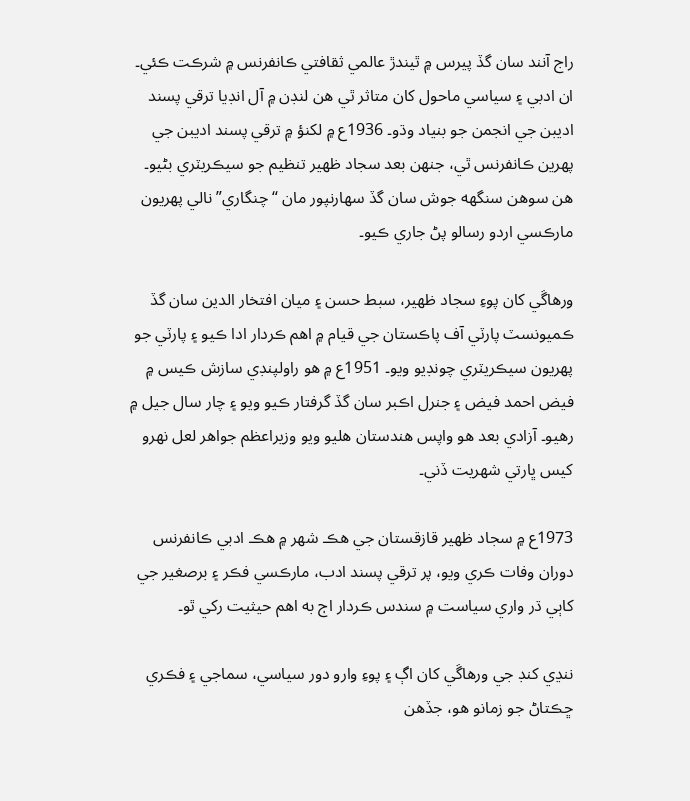راج آنند سان گڏ پيرس ۾ ٿيندڙ عالمي ثقافتي ڪانفرنس ۾ شرڪت ڪئي۔ ان ادبي ۽ سياسي ماحول کان متاثر ٿي هن لنڊن ۾ آل انڊيا ترقي پسند اديبن جي انجمن جو بنياد وڌو۔ 1936ع ۾ لکنؤ ۾ ترقي پسند اديبن جي پهرين ڪانفرنس ٿي، جنهن بعد سجاد ظهير تنظيم جو سيڪريٽري بڻيو۔ هن سوهن سنگهه جوش سان گڏ سهارنپور مان “چنگاري” نالي پهريون مارڪسي اردو رسالو پڻ جاري ڪيو۔

ورهاڱي کان پوءِ سجاد ظهير، سبط حسن ۽ ميان افتخار الدين سان گڏ ڪميونسٽ پارٽي آف پاڪستان جي قيام ۾ اهم ڪردار ادا ڪيو ۽ پارٽي جو پهريون سيڪريٽري چونڊيو ويو۔ 1951ع ۾ هو راولپنڊي سازش ڪيس ۾ فيض احمد فيض ۽ جنرل اڪبر سان گڏ گرفتار ڪيو ويو ۽ چار سال جيل ۾ رهيو۔ آزادي بعد هو واپس هندستان هليو ويو وزيراعظم جواهر لعل نهرو کيس ڀارتي شهريت ڏني۔

1973ع ۾ سجاد ظهير قازقستان جي هڪ شهر ۾ هڪ ادبي ڪانفرنس دوران وفات ڪري ويو، پر ترقي پسند ادب، مارڪسي فڪر ۽ برصغير جي کاٻي ڌر واري سياست ۾ سندس ڪردار اڄ به اهم حيثيت رکي ٿو۔

ننڍي کنڊ جي ورهاڱي کان اڳ ۽ پوءِ وارو دور سياسي، سماجي ۽ فڪري ڇڪتاڻ جو زمانو هو، جڏهن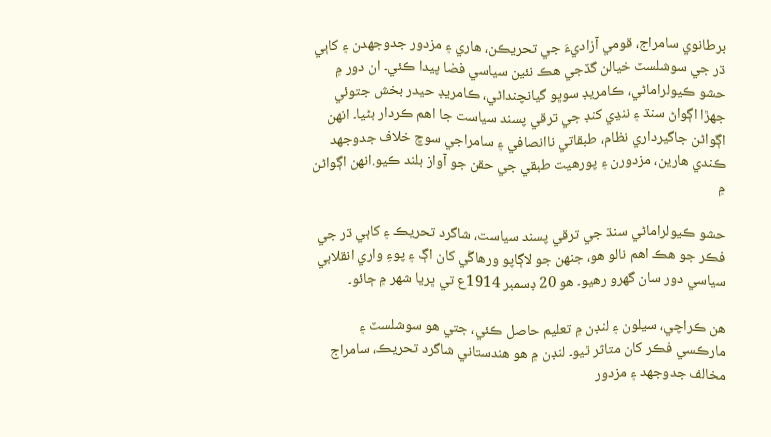برطانوي سامراج، قومي آزاديءَ جي تحريڪن، هاري ۽ مزدور جدوجهدن ۽ کاٻي ڌر جي سوشلسٽ خيالن گڏجي هڪ نئين سياسي فضا پيدا ڪئي۔ ان دور ۾  حشو ڪيولراماڻي، ڪامريڊ سوڀو گيانچنداڻي، ڪامريڊ حيدر بخش جتوئي جهڙا اڳواڻ سنڌ ۽ ننڍي کنڊ جي ترقي پسند سياست جا اهم ڪردار بڻيا۔ انهن اڳواڻن جاگيرداري نظام، طبقاتي ناانصافي ۽ سامراجي سوچ خلاف جدوجهد ڪندي هارين، مزدورن ۽ پورهيت طبقي جي حقن جو آواز بلند ڪيو.انهن اڳواڻن ۾

حشو ڪيولراماڻي سنڌ جي ترقي پسند سياست، شاگرد تحريڪ ۽ کاٻي ڌر جي فڪر جو هڪ اهم نالو هو، جنهن جو لاڳاپو ورهاڱي کان اڳ ۽ پوءِ واري انقلابي سياسي دور سان گهرو رهيو۔ هو 20 ڊسمبر 1914ع تي ڀريا شهر ۾ ڄائو۔

هن ڪراچي، سيلون ۽ لنڊن ۾ تعليم حاصل ڪئي، جتي هو سوشلسٽ ۽ مارڪسي فڪر کان متاثر ٿيو۔ لنڊن ۾ هو هندستاني شاگرد تحريڪ، سامراج مخالف جدوجهد ۽ مزدور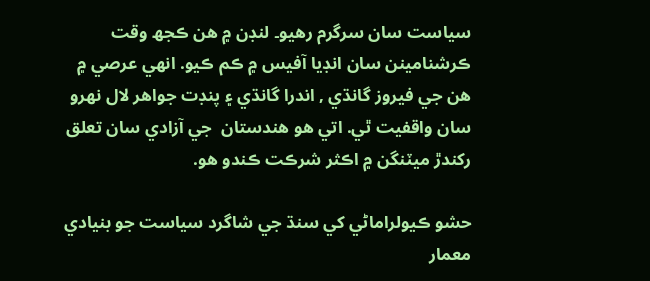سياست سان سرگرم رهيو۔ لنڊن ۾ هن ڪجھ وقت ڪرشنامينن سان انڊيا آفيس ۾ ڪم ڪيو. انهي عرصي ۾ هن جي فيروز گانڌي , اندرا گانڌي ۽ پنڊت جواهر لال نهرو سان واقفيت ٿي. اتي هو هندستان  جي آزادي سان تعلق رکندڙ ميٽنگن ۾ اڪثر شرڪت ڪندو هو.

حشو ڪيولراماڻي کي سنڌ جي شاگرد سياست جو بنيادي معمار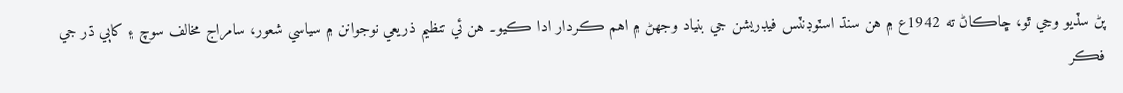پڻ سڏيو وڃي ٿو، ڇاڪاڻ ته 1942ع ۾ هن سنڌ اسٽوڊنٽس فيڊريشن جي بنياد وجهڻ ۾ اهم ڪردار ادا ڪيو۔ هن ئي تنظيم ذريعي نوجوانن ۾ سياسي شعور، سامراج مخالف سوچ ۽ کاٻي ڌر جي فڪر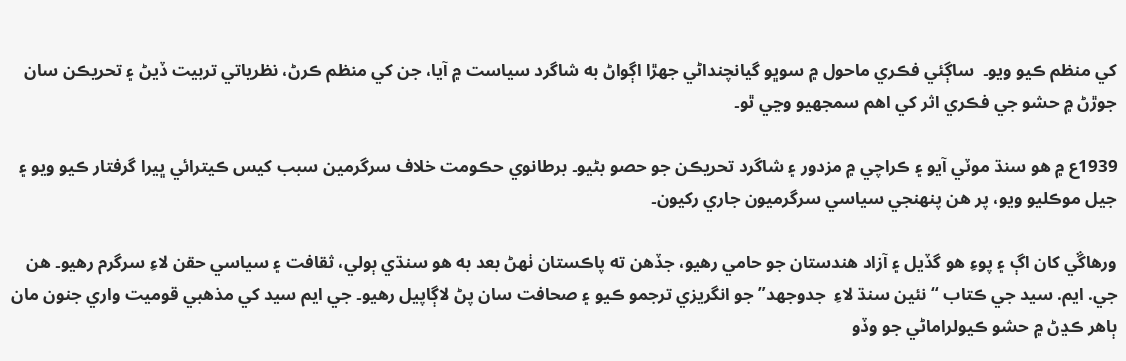کي منظم ڪيو ويو۔  ساڳئي فڪري ماحول ۾ سوڀو گيانچنداڻي جهڙا اڳواڻ به شاگرد سياست ۾ آيا، جن کي منظم ڪرڻ، نظرياتي تربيت ڏيڻ ۽ تحريڪن سان جوڙڻ ۾ حشو جي فڪري اثر کي اهم سمجهيو وڃي ٿو۔

1939ع ۾ هو سنڌ موٽي آيو ۽ ڪراچي ۾ مزدور ۽ شاگرد تحريڪن جو حصو بڻيو۔ برطانوي حڪومت خلاف سرگرمين سبب کيس ڪيترائي ڀيرا گرفتار ڪيو ويو ۽ جيل موڪليو ويو، پر هن پنهنجي سياسي سرگرميون جاري رکيون۔

ورهاڱي کان اڳ ۽ پوءِ هو گڏيل ۽ آزاد هندستان جو حامي رهيو، جڏهن ته پاڪستان ٺهڻ بعد به هو سنڌي ٻولي، ثقافت ۽ سياسي حقن لاءِ سرگرم رهيو۔ هن جي. ايم. سيد جي ڪتاب “نئين سنڌ لاءِ  جدوجهد” جو انگريزي ترجمو ڪيو ۽ صحافت سان پڻ لاڳاپيل رهيو۔ جي ايم سيد کي مذهبي قوميت واري جنون مان ٻاهر ڪڍڻ ۾ حشو ڪيولراماڻي جو وڏو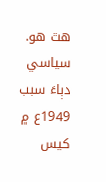هٿ هو. سياسي دٻاءَ سبب 1949ع ۾ کيس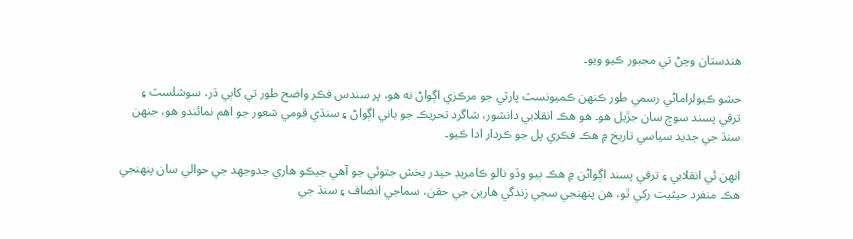هندستان وڃڻ تي مجبور ڪيو ويو۔

حشو ڪيولراماڻي رسمي طور ڪنهن ڪميونسٽ پارٽي جو مرڪزي اڳواڻ نه هو، پر سندس فڪر واضح طور تي کاٻي ڌر، سوشلسٽ ۽ ترقي پسند سوچ سان جڙيل هو۔ هو هڪ انقلابي دانشور، شاگرد تحريڪ جو باني اڳواڻ ۽ سنڌي قومي شعور جو اهم نمائندو هو، جنهن سنڌ جي جديد سياسي تاريخ ۾ هڪ فڪري پل جو ڪردار ادا ڪيو۔

انهن ئي انقلابي ۽ ترقي پسند اڳواڻن ۾ ھڪ ٻيو وڏو نالو ڪامريڊ حيدر بخش جتوئي جو آهي جيڪو هاري جدوجهد جي حوالي سان پنهنجي هڪ منفرد حيثيت رکي ٿو، هن پنهنجي سڄي زندگي هارين جي حقن، سماجي انصاف ۽ سنڌ جي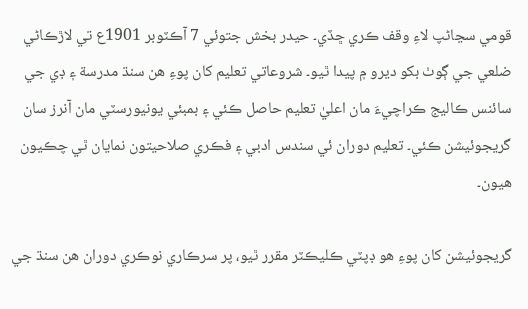قومي سڃاڻپ لاءِ وقف ڪري ڇڏي۔ حيدر بخش جتوئي 7 آڪٽوبر 1901ع تي لاڙڪاڻي ضلعي جي ڳوٺ بکو ديرو ۾ پيدا ٿيو۔ شروعاتي تعليم کان پوءِ هن سنڌ مدرسة ۽ ڊي جي سائنس ڪاليج ڪراچيءَ مان اعليٰ تعليم حاصل ڪئي ۽ بمبئي يونيورسٽي مان آنرز سان گريجوئيشن ڪئي۔ تعليم دوران ئي سندس ادبي ۽ فڪري صلاحيتون نمايان ٿي چڪيون هيون۔

گريجوئيشن کان پوءِ هو ڊپٽي ڪليڪٽر مقرر ٿيو، پر سرڪاري نوڪري دوران هن سنڌ جي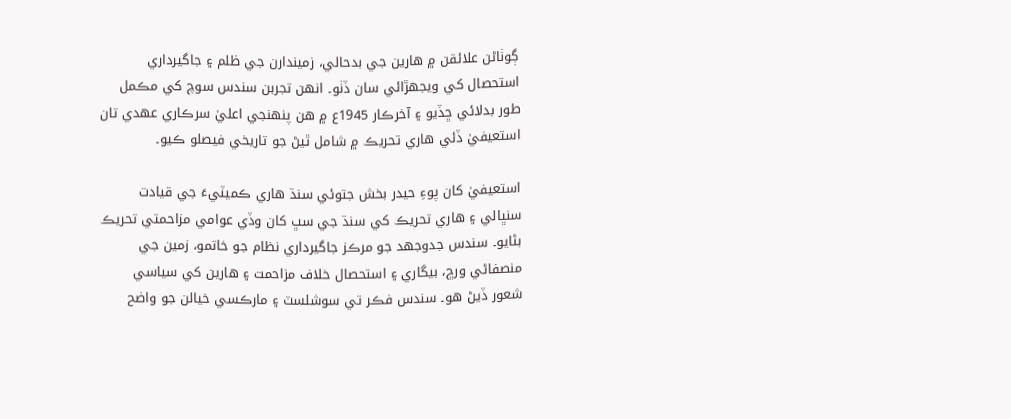ڳوٺاڻن علائقن ۾ هارين جي بدحالي، زميندارن جي ظلم ۽ جاگيرداري استحصال کي ويجهڙائي سان ڏٺو۔ انهن تجربن سندس سوچ کي مڪمل طور بدلائي ڇڏيو ۽ آخرڪار 1945ع ۾ هن پنهنجي اعليٰ سرڪاري عهدي تان استعيفيٰ ڏئي هاري تحريڪ ۾ شامل ٿيڻ جو تاريخي فيصلو ڪيو۔

استعيفيٰ کان پوءِ حيدر بخش جتوئي سنڌ هاري ڪميٽيءَ جي قيادت سنڀالي ۽ هاري تحريڪ کي سنڌ جي سڀ کان وڏي عوامي مزاحمتي تحريڪ بڻايو۔ سندس جدوجهد جو مرڪز جاگيرداري نظام جو خاتمو، زمين جي منصفاڻي ورڇ، بيگاري ۽ استحصال خلاف مزاحمت ۽ هارين کي سياسي شعور ڏيڻ هو۔ سندس فڪر تي سوشلسٽ ۽ مارڪسي خيالن جو واضح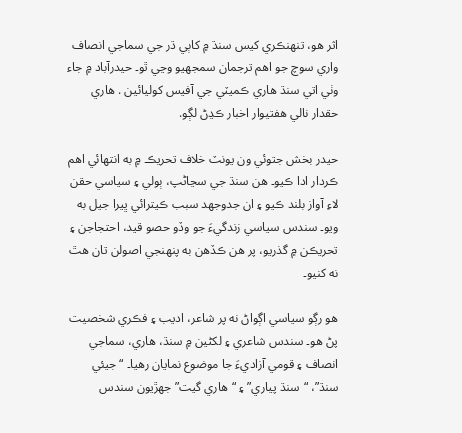اثر هو، تنهنڪري کيس سنڌ ۾ کاٻي ڌر جي سماجي انصاف واري سوچ جو اهم ترجمان سمجهيو وڃي ٿو۔ حيدرآباد ۾ جاء وٺي اتي سنڌ هاري ڪميٽي جي آفيس کوليائين . هاري حقدار نالي هفتيوار اخبار ڪڍڻ لڳو.

حيدر بخش جتوئي ون يونٽ خلاف تحريڪ ۾ به انتهائي اهم ڪردار ادا ڪيو۔ هن سنڌ جي سڃاڻپ، ٻولي ۽ سياسي حقن لاءِ آواز بلند ڪيو ۽ ان جدوجهد سبب ڪيترائي ڀيرا جيل به ويو۔ سندس سياسي زندگيءَ جو وڏو حصو قيد، احتجاجن ۽ تحريڪن ۾ گذريو، پر هن ڪڏهن به پنهنجي اصولن تان هٿ نه کنيو۔

هو رڳو سياسي اڳواڻ نه پر شاعر، اديب ۽ فڪري شخصيت پڻ هو۔ سندس شاعري ۽ لکڻين ۾ سنڌ، هاري، سماجي انصاف ۽ قومي آزاديءَ جا موضوع نمايان رهيا۔ “جيئي سنڌ”، “سنڌ پياري” ۽ “هاري گيت” جهڙيون سندس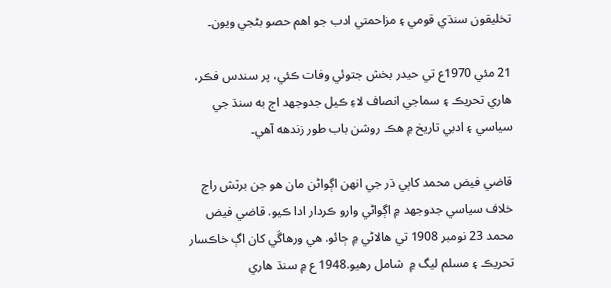تخليقون سنڌي قومي ۽ مزاحمتي ادب جو اهم حصو بڻجي ويون۔

21 مئي 1970ع تي حيدر بخش جتوئي وفات ڪئي، پر سندس فڪر، هاري تحريڪ ۽ سماجي انصاف لاءِ ڪيل جدوجهد اڄ به سنڌ جي سياسي ۽ ادبي تاريخ ۾ هڪ روشن باب طور زندهه آهي۔

قاضي فيض محمد کاٻي ڌر جي انهن اڳواڻن مان هو جن برٽش راڄ خلاف سياسي جدوجهد ۾ اڳواڻي وارو ڪردار ادا ڪيو. قاضي فيض محمد 23 نومبر 1908 تي هالاڻي ۾ ڄائو. هي ورهاڱي کان اڳ خاڪسار تحريڪ ۽ مسلم ليگ ۾  شامل رهيو.1948 ع ۾ سنڌ هاري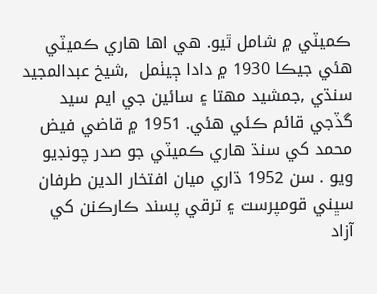ڪميٽي ۾ شامل ٿيو. هي اها هاري ڪميٽي هئي جيڪا 1930 ۾ دادا ڄيٺمل  ,شيخ عبدالمجيد سنڌي ,جمشيد مهتا ۽ سائين جي ايم سيد گڏجي قائم ڪئي هئي. 1951 ۾ قاضي فيض محمد کي سنڌ ھاري ڪميٽي جو صدر چونڊيو ويو . سن 1952 ڌاري ميان افتخار الدين طرفان سڀني قومپرست ۽ ترقي پسند ڪارڪنن کي آزاد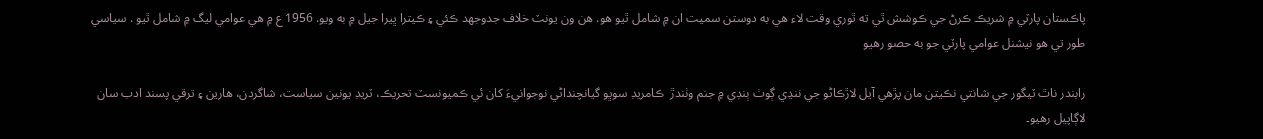پاڪستان پارٽي ۾ شريڪ ڪرڻ جي ڪوشش ٿي ته ٿوري وقت لاء ھي به دوستن سميت ان ۾ شامل ٿيو هو. هن ون يونٽ خلاف جدوجهد ڪئي ۽ ڪيترا ڀيرا جيل ۾ به ويو. 1956 ع ۾ هي عوامي ليگ ۾ شامل ٿيو . سياسي طور تي هو نيشنل عوامي پارٽي جو به حصو رهيو

رابندر ناٿ ٽيگور جي شانتي نڪيتن مان پڙهي آيل لاڙڪاڻو جي ننڍي ڳوٺ ٻنڊي ۾ جنم وٺندڙ  ڪامريڊ سوڀو گيانچنداڻي نوجوانيءَ کان ئي ڪميونسٽ تحريڪ، ٽريڊ يونين سياست، شاگردن، هارين ۽ ترقي پسند ادب سان لاڳاپيل رهيو۔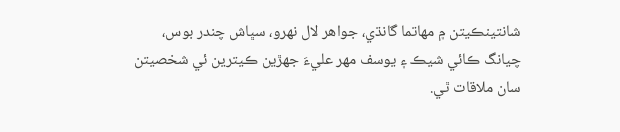شانتينڪيتن ۾ مهاتما گانڌي، جواهر لال نهرو، سڀاش چندر بوس، چيانگ ڪائي شيڪ ۽ يوسف مهر عليءَ جهڙين ڪيترين ئي شخصيتن سان ملاقات ٿي.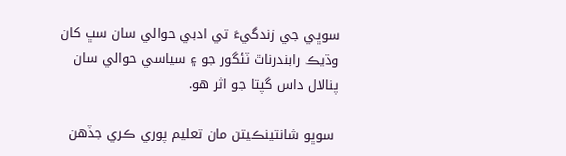سوڀي جي زندگيءَ تي ادبي حوالي سان سڀ کان وڌيڪ رابندرناٿ ٽئگور جو ۽ سياسي حوالي سان پنالال داس گپتا جو اثر هو.

 سوڀو شانتينڪيتن مان تعليم پوري ڪري جڏهن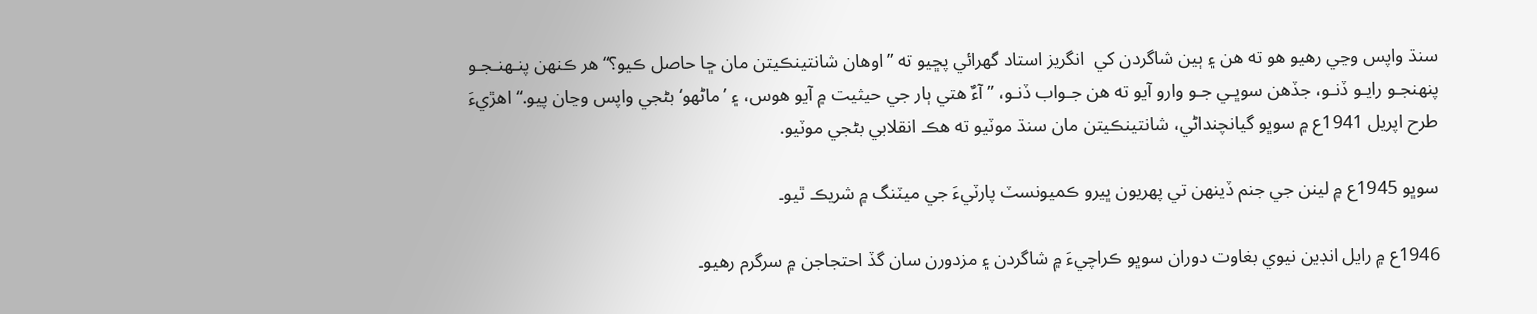سنڌ واپس وڃي رهيو هو ته هن ۽ ٻين شاگردن کي  انگريز استاد گهرائي پڇيو ته ”اوهان شانتينڪيتن مان ڇا حاصل ڪيو؟“ هر ڪنهن پنـهنـجـو پنهنجـو رايـو ڏنـو، جڏهن سوڀـي جـو وارو آيو ته هن جـواب ڏنـو، ”آءٌ هتي ٻار جي حيثيت ۾ آيو هوس، ۽ ’ماڻهو‘ بڻجي واپس وڃان پيو.“ اهڙيءَ طرح اپريل 1941ع ۾ سوڀو گيانچنداڻي، شانتينڪيتن مان سنڌ موٽيو ته هڪ انقلابي بڻجي موٽيو.

سوڀو 1945ع ۾ لينن جي جنم ڏينهن تي پهريون ڀيرو ڪميونسٽ پارٽيءَ جي ميٽنگ ۾ شريڪ ٿيو۔

1946ع ۾ رايل انڊين نيوي بغاوت دوران سوڀو ڪراچيءَ ۾ شاگردن ۽ مزدورن سان گڏ احتجاجن ۾ سرگرم رهيو۔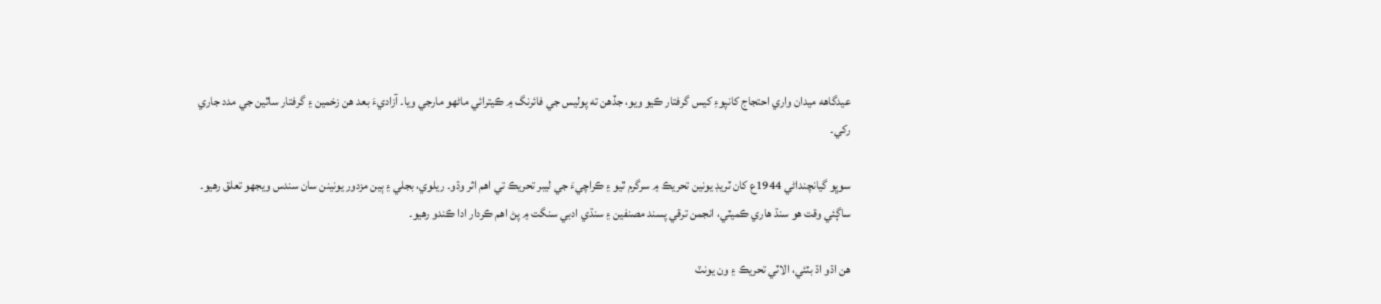عيدگاهه ميدان واري احتجاج کانپوءِ کيس گرفتار ڪيو ويو، جڏهن ته پوليس جي فائرنگ ۾ ڪيترائي ماڻهو مارجي ويا۔ آزاديءَ بعد هن زخمين ۽ گرفتار ساٿين جي مدد جاري رکي۔

سوڀو گيانچنداڻي 1944ع کان ٽريڊ يونين تحريڪ ۾ سرگرم ٿيو ۽ ڪراچيءَ جي ليبر تحريڪ تي اهم اثر وڌو۔ ريلوي، بجلي ۽ ٻين مزدور يونينن سان سندس ويجهو تعلق رهيو۔ ساڳئي وقت هو سنڌ هاري ڪميٽي، انجمن ترقي پسند مصنفين ۽ سنڌي ادبي سنگت ۾ پڻ اهم ڪردار ادا ڪندو رهيو۔

هن اڌو اڌ بٽئي، الاٽي تحريڪ ۽ ون يونٽ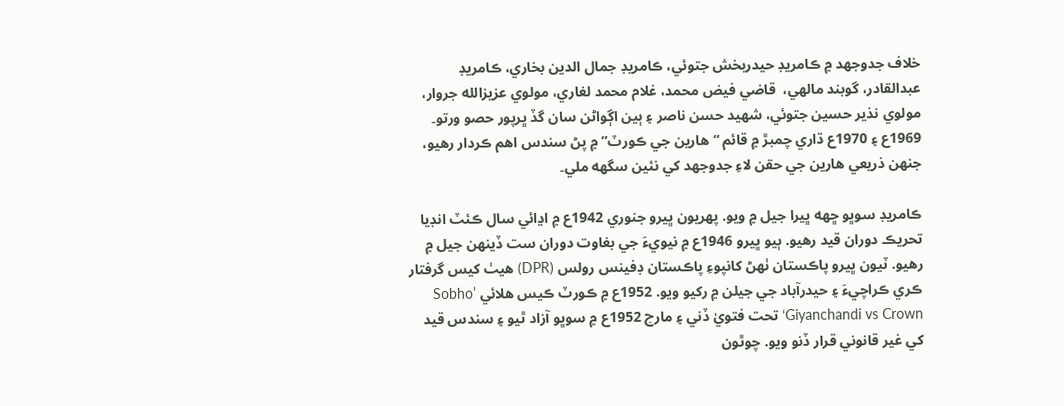خلاف جدوجهد ۾ ڪامريڊ حيدربخش جتوئي، ڪامريڊ جمال الدين بخاري، ڪامريڊ عبدالقادر، گوبند مالهي،  قاضي فيض محمد، غلام محمد لغاري، مولوي عزيزالله جروار، مولوي نذير حسين جتوئي، شهيد حسن ناصر ۽ ٻين اڳواڻن سان گڏ ڀرپور حصو ورتو۔ 1969ع ۽ 1970ع ڌاري چمبڙ ۾ قائم “هارين جي ڪورٽ” ۾ پڻ سندس اهم ڪردار رهيو، جنهن ذريعي هارين جي حقن لاءِ جدوجهد کي نئين سگهه ملي۔

ڪامريڊ سوڀو ڇهه ڀيرا جيل ۾ ويو. پهريون ڀيرو جنوري 1942ع ۾ اڍائي سال ڪئٽ انڊيا تحريڪ دوران قيد رهيو. ٻيو ڀيرو 1946ع ۾ نيويءَ جي بغاوت دوران ست ڏينهن جيل ۾ رهيو. ٽيون ڀيرو پاڪستان ٺهڻ کانپوءِ پاڪستان ڊفينس رولس (DPR) هيٺ کيس گرفتار ڪري ڪراچيءَ ۽ حيدرآباد جي جيلن ۾ رکيو ويو. 1952ع ۾ ڪورٽ ڪيس هلائي ’Sobho Giyanchandi vs Crown‘ تحت فتويٰ ڏني ۽ مارچ 1952ع ۾ سوڀو آزاد ٿيو ۽ سندس قيد کي غير قانوني قرار ڏنو ويو. چوٿون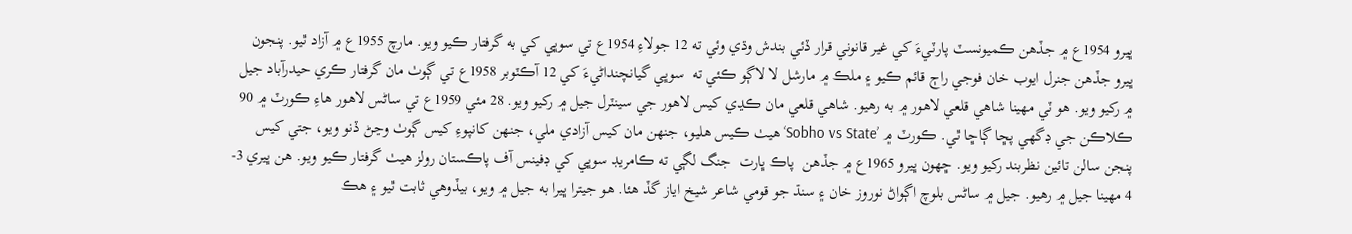ڀيرو 1954ع ۾ جڏهن ڪميونسٽ پارٽيءَ کي غير قانوني قرار ڏئي بندش وڌي وئي ته 12 جولاءِ 1954ع تي سوڀي کي به گرفتار ڪيو ويو. مارچ 1955ع ۾ آزاد ٿيو. پنجون ڀيرو جڏهن جنرل ايوب خان فوجي راڄ قائم ڪيو ۽ ملڪ ۾ مارشل لا لاڳو ڪئي ته  سوڀي گيانچنداڻيءَ کي 12 آڪٽوبر 1958ع تي ڳوٺ مان گرفتار ڪري حيدرآباد جيل ۾ رکيو ويو. هو ٽي مهينا شاهي قلعي لاهور ۾ به رهيو. شاهي قلعي مان ڪڍي کيس لاهور جي سينٽرل جيل ۾ رکيو ويو. 28 مئي 1959ع تي ساڻس لاهور هاءِ ڪورٽ ۾ 90 ڪلاڪن جي ڊگهي پڇا ڳاڇا ٿي. ڪورٽ ۾ ’Sobho vs State‘ هيٺ ڪيس هليو، جنهن مان کيس آزادي ملي، جنهن کانپوءِ کيس ڳوٺ وڃڻ ڏنو ويو، جتي کيس پنجن سالن تائين نظربند رکيو ويو. ڇهون ڀيرو 1965ع ۾ جڏهن  پاڪ ڀارت  جنگ لڳي ته ڪامريڊ سوڀي کي ڊفينس آف پاڪستان رولز هيٺ گرفتار ڪيو ويو. هن ڀيري 3- 4 مهينا جيل ۾ رهيو. جيل ۾ ساڻس بلوچ اڳواڻ نوروز خان ۽ سنڌ جو قومي شاعر شيخ اياز گڏ هئا. هو جيترا ڀيرا به جيل ۾ ويو، بيڏوهي ثابت ٿيو ۽ هڪ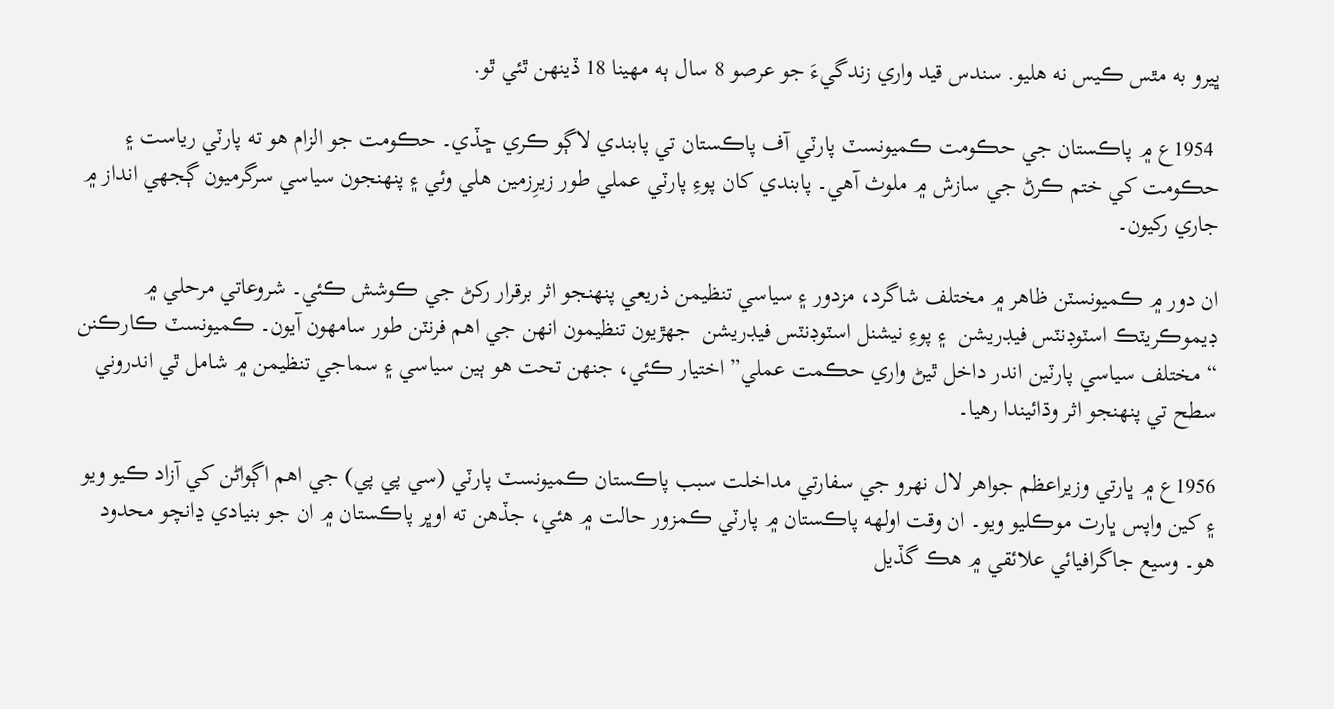ڀيرو به مٿس ڪيس نه هليو. سندس قيد واري زندگيءَ جو عرصو 8 سال ٻه مهينا 18 ڏينهن ٿئي ٿو.

 1954ع ۾ پاڪستان جي حڪومت ڪميونسٽ پارٽي آف پاڪستان تي پابندي لاڳو ڪري ڇڏي۔ حڪومت جو الزام هو ته پارٽي رياست ۽ حڪومت کي ختم ڪرڻ جي سازش ۾ ملوث آهي۔ پابندي کان پوءِ پارٽي عملي طور زيرِزمين هلي وئي ۽ پنهنجون سياسي سرگرميون ڳجهي انداز ۾ جاري رکيون۔

ان دور ۾ ڪميونسٽن ظاهر ۾ مختلف شاگرد، مزدور ۽ سياسي تنظيمن ذريعي پنهنجو اثر برقرار رکڻ جي ڪوشش ڪئي۔ شروعاتي مرحلي ۾ ڊيموڪريٽڪ اسٽوڊنٽس فيڊريشن  ۽ پوءِ نيشنل اسٽوڊنٽس فيڊريشن  جهڙيون تنظيمون انهن جي اهم فرنٽن طور سامهون آيون۔ ڪميونسٽ ڪارڪنن “ مختلف سياسي پارٽين اندر داخل ٿيڻ واري حڪمت عملي” اختيار ڪئي، جنهن تحت هو ٻين سياسي ۽ سماجي تنظيمن ۾ شامل ٿي اندروني سطح تي پنهنجو اثر وڌائيندا رهيا۔

1956ع ۾ ڀارتي وزيراعظم جواهر لال نهرو جي سفارتي مداخلت سبب پاڪستان ڪميونسٽ پارٽي (سي پي پي) جي اهم اڳواڻن کي آزاد ڪيو ويو ۽ کين واپس ڀارت موڪليو ويو۔ ان وقت اولهه پاڪستان ۾ پارٽي ڪمزور حالت ۾ هئي، جڏهن ته اوڀر پاڪستان ۾ ان جو بنيادي ڍانچو محدود هو۔ وسيع جاگرافيائي علائقي ۾ هڪ گڏيل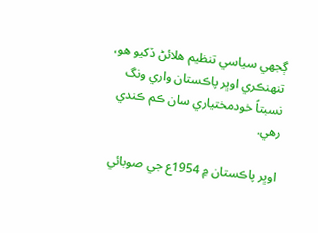ڳجهي سياسي تنظيم هلائڻ ڏکيو هو، تنهنڪري اوڀر پاڪستان واري ونگ نسبتاً خودمختياري سان ڪم ڪندي رهي.

اوڀر پاڪستان ۾ 1954ع جي صوبائي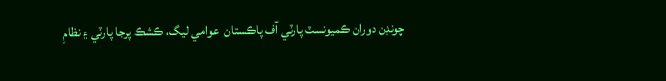چونڊن دوران ڪميونسٽ پارٽي آف پاڪستان  عوامي ليگ، ڪشڪ پرجا پارٽي ۽ نظامِ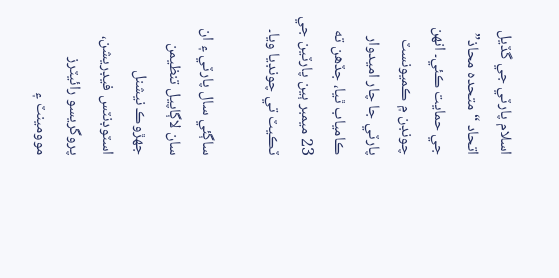اسلام پارٽي جي گڏيل اتحاد “متحده محاذ” جي حمايت ڪئي۔ انهن چونڊن ۾ ڪميونسٽ پارٽي جا چار اميدوار ڪامياب ٿيا، جڏهن ته 23 ميمبر ٻين پارٽين جي ٽڪيٽ تي چونڊيا ويا۔

ساڳئي سال پارٽي ۽ ان سان لاڳاپيل تنظيمن جهڙوڪ نيشنل اسٽوڊنٽس فيڊريشن، پروگريسو رائيٽرز موومينٽ ۽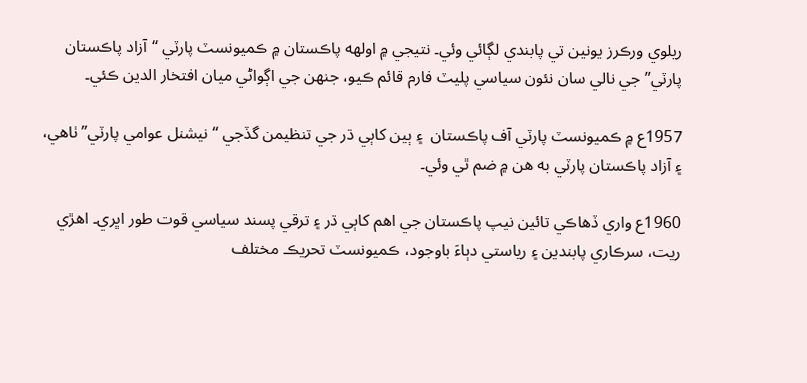ريلوي ورڪرز يونين تي پابندي لڳائي وئي۔ نتيجي ۾ اولهه پاڪستان ۾ ڪميونسٽ پارٽي “آزاد پاڪستان پارٽي” جي نالي سان نئون سياسي پليٽ فارم قائم ڪيو، جنهن جي اڳواڻي ميان افتخار الدين ڪئي۔

1957ع ۾ ڪميونسٽ پارٽي آف پاڪستان  ۽ ٻين کاٻي ڌر جي تنظيمن گڏجي “نيشنل عوامي پارٽي” ٺاهي، ۽ آزاد پاڪستان پارٽي به هن ۾ ضم ٿي وئي۔

1960ع واري ڏهاڪي تائين نيپ پاڪستان جي اهم کاٻي ڌر ۽ ترقي پسند سياسي قوت طور اڀري۔ اهڙي ريت، سرڪاري پابندين ۽ رياستي دٻاءَ باوجود، ڪميونسٽ تحريڪ مختلف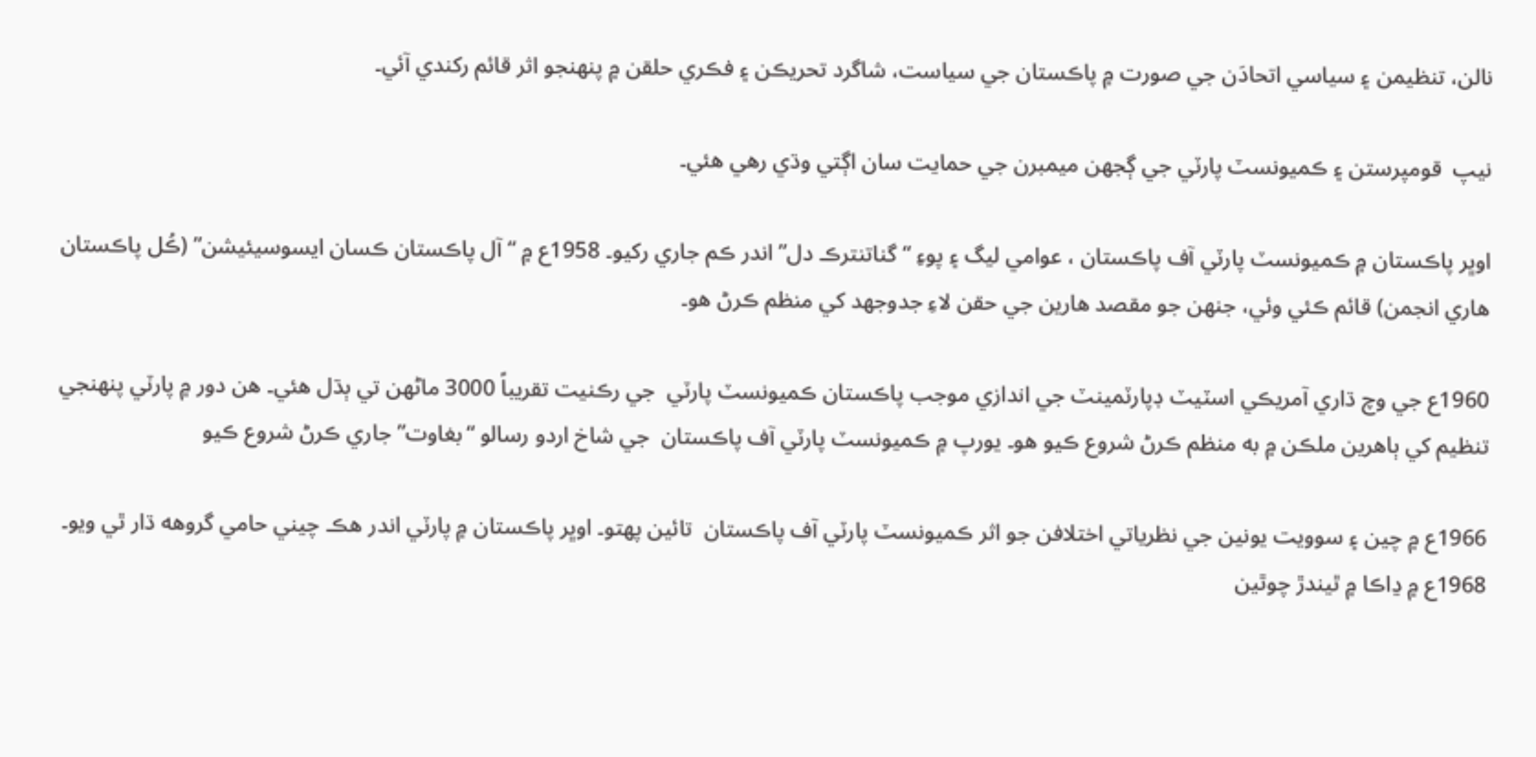نالن، تنظيمن ۽ سياسي اتحادَن جي صورت ۾ پاڪستان جي سياست، شاگرد تحريڪن ۽ فڪري حلقن ۾ پنهنجو اثر قائم رکندي آئي۔

نيپ  قومپرستن ۽ ڪميونسٽ پارٽي جي ڳجهن ميمبرن جي حمايت سان اڳتي وڌي رهي هئي۔

اوڀر پاڪستان ۾ ڪميونسٽ پارٽي آف پاڪستان ، عوامي ليگ ۽ پوءِ “گناتنترڪ دل” اندر ڪم جاري رکيو۔ 1958ع ۾ “آل پاڪستان ڪسان ايسوسيئيشن” (ڪُل پاڪستان هاري انجمن) قائم ڪئي وئي، جنهن جو مقصد هارين جي حقن لاءِ جدوجهد کي منظم ڪرڻ هو۔

1960ع جي وچ ڌاري آمريڪي اسٽيٽ ڊپارٽمينٽ جي اندازي موجب پاڪستان ڪميونسٽ پارٽي  جي رڪنيت تقريباً 3000 ماڻهن تي ٻڌل هئي۔ هن دور ۾ پارٽي پنهنجي تنظيم کي ٻاهرين ملڪن ۾ به منظم ڪرڻ شروع ڪيو هو۔ يورپ ۾ ڪميونسٽ پارٽي آف پاڪستان  جي شاخ اردو رسالو “بغاوت” جاري ڪرڻ شروع ڪيو

1966ع ۾ چين ۽ سوويت يونين جي نظرياتي اختلافن جو اثر ڪميونسٽ پارٽي آف پاڪستان  تائين پهتو۔ اوڀر پاڪستان ۾ پارٽي اندر هڪ چيني حامي گروهه ڌار ٿي ويو۔ 1968ع ۾ ڍاڪا ۾ ٿيندڙ چوٿين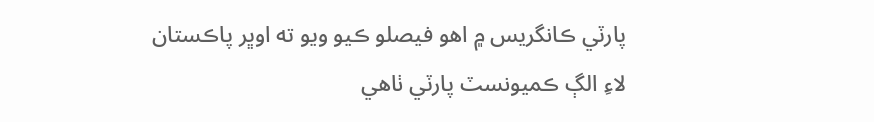پارٽي ڪانگريس ۾ اهو فيصلو ڪيو ويو ته اوڀر پاڪستان لاءِ الڳ ڪميونسٽ پارٽي ٺاهي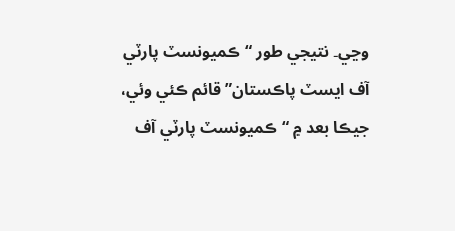وڃي۔ نتيجي طور “ڪميونسٽ پارٽي آف ايسٽ پاڪستان” قائم ڪئي وئي، جيڪا بعد ۾ “ڪميونسٽ پارٽي آف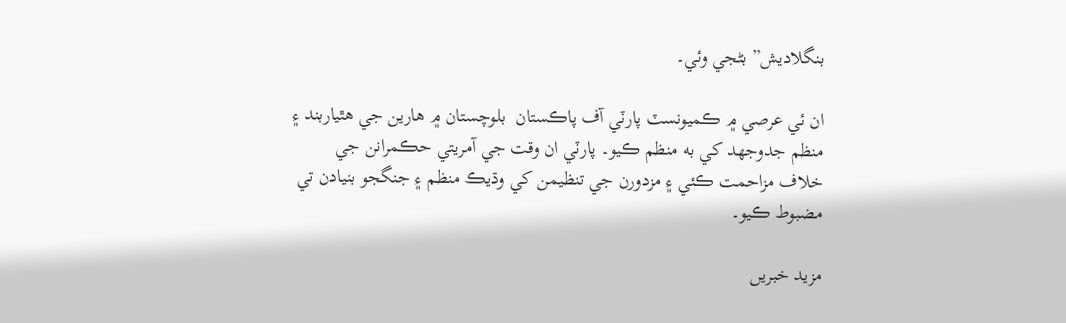بنگلاديش” بڻجي وئي۔

ان ئي عرصي ۾ ڪميونسٽ پارٽي آف پاڪستان  بلوچستان ۾ هارين جي هٿياربند ۽ منظم جدوجهد کي به منظم ڪيو۔ پارٽي ان وقت جي آمريتي حڪمرانن جي خلاف مزاحمت ڪئي ۽ مزدورن جي تنظيمن کي وڌيڪ منظم ۽ جنگجو بنيادن تي مضبوط ڪيو۔

مزید خبریں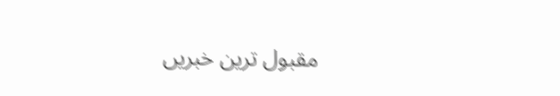مقبول ترین خبریں